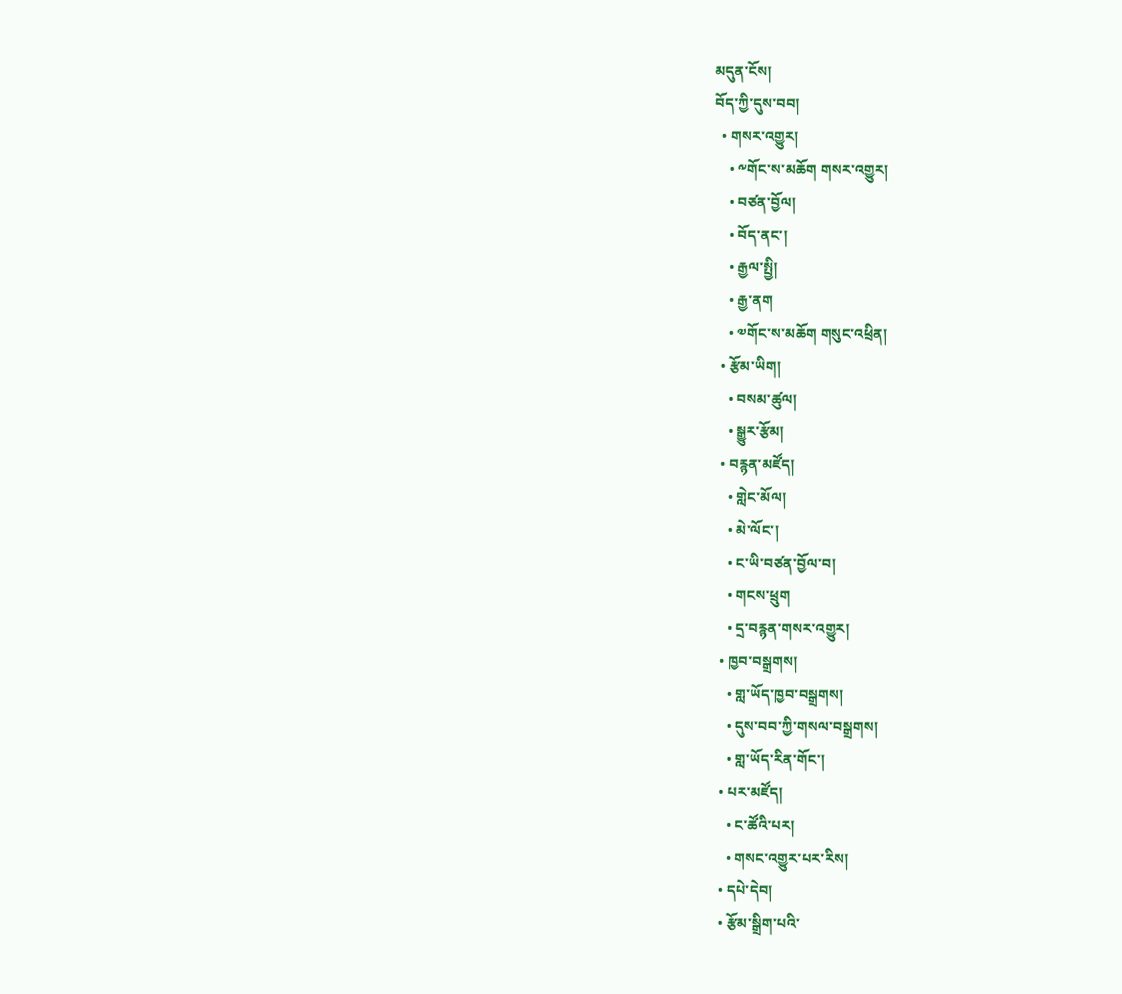མདུན་ངོས།
བོད་ཀྱི་དུས་བབ།
  • གསར་འགྱུར།
    • ༸གོང་ས་མཆོག གསར་འགྱུར།
    • བཙན་བྱོལ།
    • བོད་ནང་།
    • རྒྱལ་སྤྱི།
    • རྒྱ་ནག
    • ༧གོང་ས་མཆོག གསུང་འཕྲིན།
  • རྩོམ་ཡིག།
    • བསམ་ཚུལ།
    • སྒྱུར་རྩོམ།
  • བརྙན་མཛོད།
    • གླེང་མོལ།
    • མེ་ལོང་།
    • ང་ཡི་བཙན་བྱོལ་བ།
    • གངས་ཕྲུག
    • དྲ་བརྙན་གསར་འགྱུར།
  • ཁྱབ་བསྒྲགས།
    • གླ་ཡོད་ཁྱབ་བསྒྲགས།
    • དུས་བབ་ཀྱི་གསལ་བསྒྲགས།
    • གླ་ཡོད་རིན་གོང་།
  • པར་མཛོད།
    • ང་ཚོའི་པར།
    • གསང་འགྱུར་པར་རིས།
  • དཔེ་དེབ།
  • རྩོམ་སྒྲིག་པའི་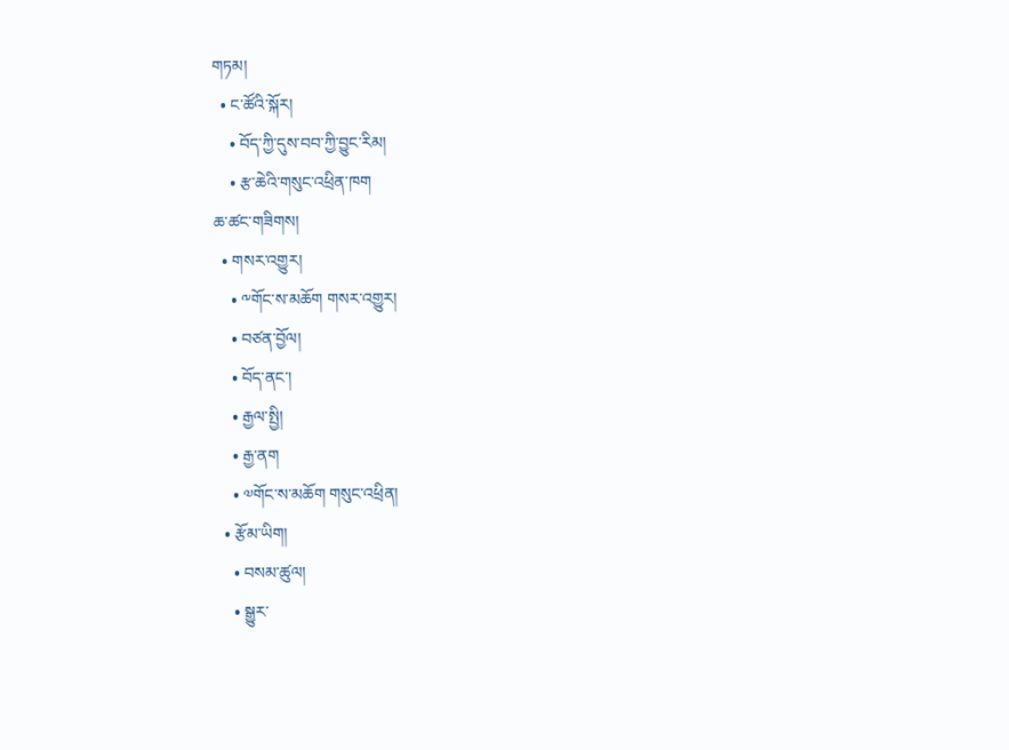གཏམ།
  • ང་ཚོའི་སྐོར།
    • བོད་ཀྱི་དུས་བབ་ཀྱི་བྱུང་རིམ།
    • རྩ་ཆེའི་གསུང་འཕྲིན་ཁག
ཆ་ཚང་གཟིགས།
  • གསར་འགྱུར།
    • ༸གོང་ས་མཆོག གསར་འགྱུར།
    • བཙན་བྱོལ།
    • བོད་ནང་།
    • རྒྱལ་སྤྱི།
    • རྒྱ་ནག
    • ༧གོང་ས་མཆོག གསུང་འཕྲིན།
  • རྩོམ་ཡིག།
    • བསམ་ཚུལ།
    • སྒྱུར་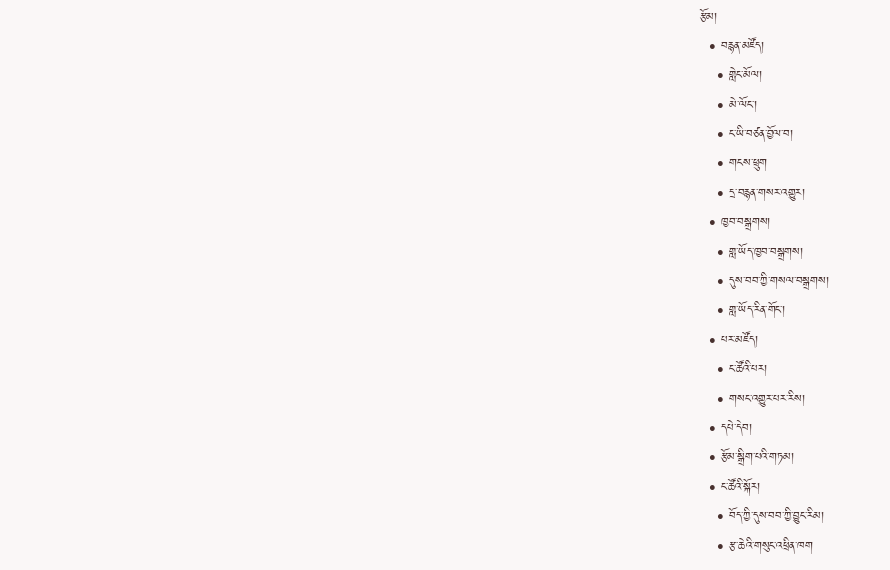རྩོམ།
  • བརྙན་མཛོད།
    • གླེང་མོལ།
    • མེ་ལོང་།
    • ང་ཡི་བཙན་བྱོལ་བ།
    • གངས་ཕྲུག
    • དྲ་བརྙན་གསར་འགྱུར།
  • ཁྱབ་བསྒྲགས།
    • གླ་ཡོད་ཁྱབ་བསྒྲགས།
    • དུས་བབ་ཀྱི་གསལ་བསྒྲགས།
    • གླ་ཡོད་རིན་གོང་།
  • པར་མཛོད།
    • ང་ཚོའི་པར།
    • གསང་འགྱུར་པར་རིས།
  • དཔེ་དེབ།
  • རྩོམ་སྒྲིག་པའི་གཏམ།
  • ང་ཚོའི་སྐོར།
    • བོད་ཀྱི་དུས་བབ་ཀྱི་བྱུང་རིམ།
    • རྩ་ཆེའི་གསུང་འཕྲིན་ཁག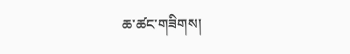ཆ་ཚང་གཟིགས།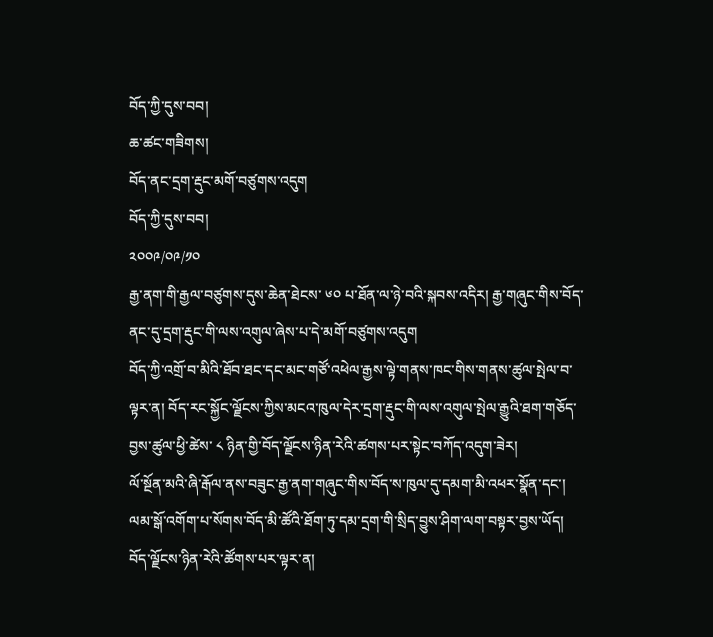བོད་ཀྱི་དུས་བབ།
ཆ་ཚང་གཟིགས།
བོད་ནང་དྲག་རྡུང་མགོ་བཙུགས་འདུག
བོད་ཀྱི་དུས་བབ།
༢༠༠༩/༠༩/༡༠
རྒྱ་ནག་གི་རྒྱལ་བཙུགས་དུས་ཆེན་ཐེངས་ ༦༠ པ་ཐོན་ལ་ཉེ་བའི་སྐབས་འདིར། རྒྱ་གཞུང་གིས་བོད་ནང་དུ་དྲག་རྡུང་གི་ལས་འགུལ་ཞེས་པ་དེ་མགོ་བཙུགས་འདུག
བོད་ཀྱི་འགྲོ་བ་མིའི་ཐོབ་ཐང་དང་མང་གཙོ་འཕེལ་རྒྱས་ལྟེ་གནས་ཁང་གིས་གནས་ཚུལ་སྤེལ་བ་ལྟར་ན། བོད་རང་སྐྱོང་ལྗོངས་ཀྱིས་མངའ་ཁུལ་དེར་དྲག་རྡུང་གི་ལས་འགུལ་སྤེལ་རྒྱུའི་ཐག་གཅོད་བྱས་ཚུལ་ཕྱི་ཚེས་ ༨ ཉིན་གྱི་བོད་ལྗོངས་ཉིན་རེའི་ཚགས་པར་སྟེང་བཀོད་འདུག་ཟེར།
ལོ་སྔོན་མའི་ཞི་རྒོལ་ནས་བཟུང་རྒྱ་ནག་གཞུང་གིས་བོད་ས་ཁུལ་དུ་དམག་མི་འཕར་སྣོན་དང་། ལམ་སྒོ་འགོག་པ་སོགས་བོད་མི་ཚོའི་ཐོག་ཏུ་དམ་དྲག་གི་སྲིད་བྱུས་ཤིག་ལག་བསྟར་བྱས་ཡོད། བོད་ལྗོངས་ཉིན་རེའི་ཚོགས་པར་ལྟར་ན།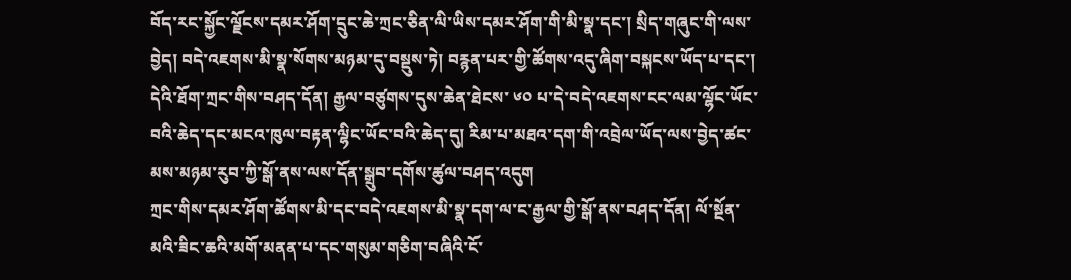བོད་རང་སྐྱོང་ལྗོངས་དམར་ཤོག་དྲུང་ཆེ་ཀྲང་ཅིན་ལི་ཡིས་དམར་ཤོག་གི་མི་སྣ་དང་། སྲིད་གཞུང་གི་ལས་བྱེད། བདེ་འཇགས་མི་སྣ་སོགས་མཉམ་དུ་བསྡུས་ཏེ། བརྙན་པར་གྱི་ཚོགས་འདུ་ཞིག་བསྐངས་ཡོད་པ་དང་། དེའི་ཐོག་ཀྲང་གིས་བཤད་དོན། རྒྱལ་བཙུགས་དུས་ཆེན་ཐེངས་ ༦༠ པ་དེ་བདེ་འཇགས་ངང་ལམ་ལྷོང་ཡོང་བའི་ཆེད་དང་མངའ་ཁུལ་བརྟན་ལྷིང་ཡོང་བའི་ཆེད་དུ། རིམ་པ་མཐའ་དག་གི་འབྲེལ་ཡོད་ལས་བྱེད་ཚང་མས་མཉམ་རུབ་ཀྱི་སྒོ་ནས་ལས་དོན་སྒྲུབ་དགོས་ཚུལ་བཤད་འདུག
ཀྲང་གིས་དམར་ཤོག་ཚོགས་མི་དང་བདེ་འཇགས་མི་སྣ་དག་ལ་ང་རྒྱལ་གྱི་སྒོ་ནས་བཤད་དོན། ལོ་སྔོན་མའི་ཟིང་ཆའི་མགོ་མནན་པ་དང་གསུམ་གཅིག་བཞིའི་ངོ་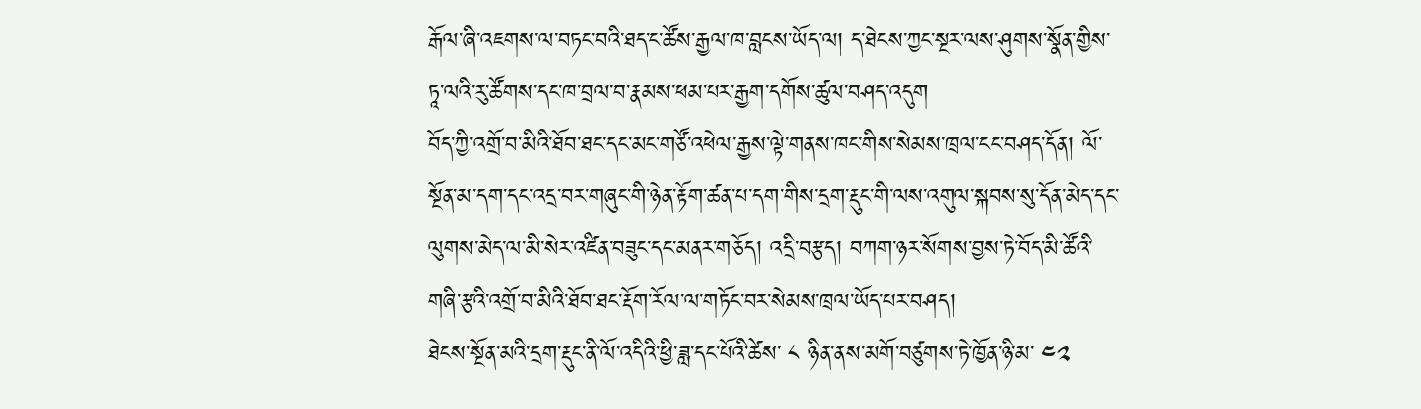རྒོལ་ཞི་འཇགས་ལ་བཏང་བའི་ཐད་ང་ཚོས་རྒྱལ་ཁ་བླངས་ཡོད་ལ། ད་ཐེངས་ཀྱང་སྔར་ལས་ཤུགས་སྣོན་གྱིས་ཏཱ་ལའི་རུ་ཚོགས་དང་ཁ་བྲལ་བ་རྣམས་ཕམ་པར་རྒྱག་དགོས་ཚུལ་བཤད་འདུག
བོད་ཀྱི་འགྲོ་བ་མིའི་ཐོབ་ཐང་དང་མང་གཙོ་འཕེལ་རྒྱས་ལྟེ་གནས་ཁང་གིས་སེམས་ཁྲལ་ངང་བཤད་དོན། ལོ་སྔོན་མ་དག་དང་འདྲ་བར་གཞུང་གི་ཉེན་རྟོག་ཚན་པ་དག་གིས་དྲག་རྡུང་གི་ལས་འགུལ་སྐབས་སུ་དོན་མེད་དང་ལུགས་མེད་ལ་མི་སེར་འཛིན་བཟུང་དང་མནར་གཅོད། འདྲི་བརྩད། བཀག་ཉར་སོགས་བྱས་ཏེ་བོད་མི་ཚོའི་གཞི་རྩའི་འགྲོ་བ་མིའི་ཐོབ་ཐང་རྡོག་རོལ་ལ་གཏོང་བར་སེམས་ཁྲལ་ཡོད་པར་བཤད།
ཐེངས་སྔོན་མའི་དྲག་རྡུང་ནི་ལོ་འདིའི་ཕྱི་ཟླ་དང་པོའི་ཚེས་ ༨ ཉིན་ནས་མགོ་བཙུགས་ཏེ་ཁྱོན་ཉི་མ་ ༤༢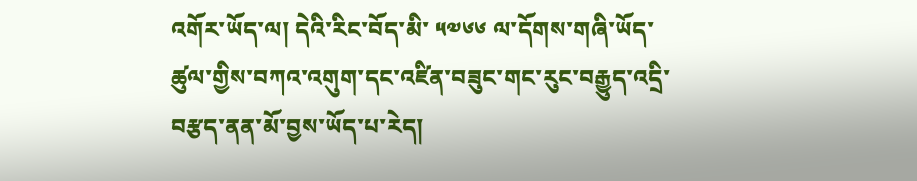འགོར་ཡོད་ལ། དེའི་རིང་བོད་མི་ ༥༧༦༦ ལ་དོགས་གཞི་ཡོད་ཚུལ་གྱིས་བཀའ་འགུག་དང་འཛིན་བཟུང་གང་རུང་བརྒྱུད་འདྲི་བརྩད་ནན་མོ་བྱས་ཡོད་པ་རེད།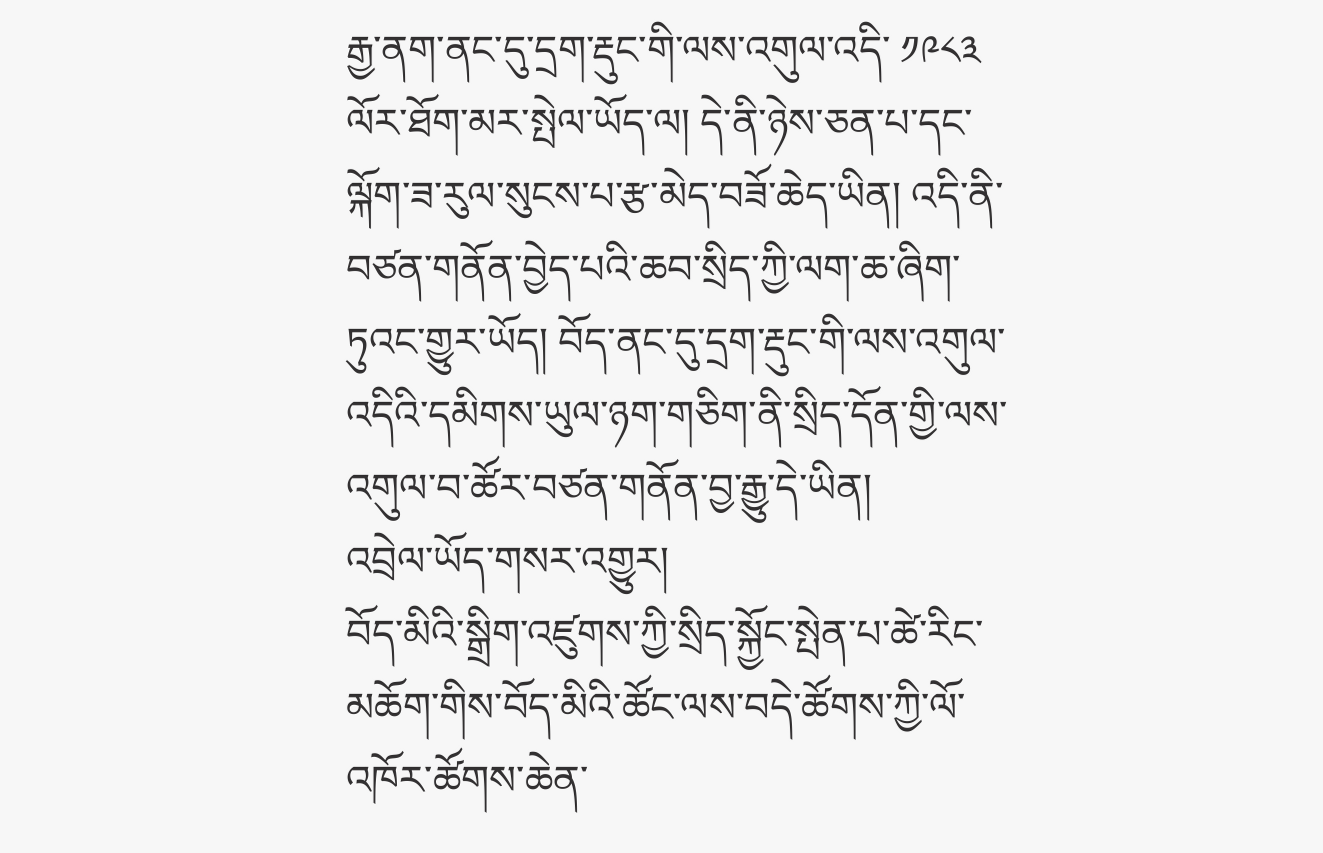རྒྱ་ནག་ནང་དུ་དྲག་རྡུང་གི་ལས་འགུལ་འདི་ ༡༩༨༣ ལོར་ཐོག་མར་སྤེལ་ཡོད་ལ། དེ་ནི་ཉེས་ཅན་པ་དང་ལྐོག་ཟ་རུལ་སུངས་པ་རྩ་མེད་བཟོ་ཆེད་ཡིན། འདི་ནི་བཙན་གནོན་བྱེད་པའི་ཆབ་སྲིད་ཀྱི་ལག་ཆ་ཞིག་ཏུའང་གྱུར་ཡོད། བོད་ནང་དུ་དྲག་རྡུང་གི་ལས་འགུལ་འདིའི་དམིགས་ཡུལ་ཉག་གཅིག་ནི་སྲིད་དོན་གྱི་ལས་འགུལ་བ་ཚོར་བཙན་གནོན་བྱ་རྒྱུ་དེ་ཡིན།
འབྲེལ་ཡོད་གསར་འགྱུར།
བོད་མིའི་སྒྲིག་འཛུགས་ཀྱི་སྲིད་སྐྱོང་སྤེན་པ་ཚེ་རིང་མཆོག་གིས་བོད་མིའི་ཚོང་ལས་བདེ་ཚོགས་ཀྱི་ལོ་འཁོར་ཚོགས་ཆེན་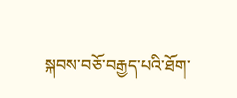སྐབས་བཅོ་བརྒྱད་པའི་ཐོག་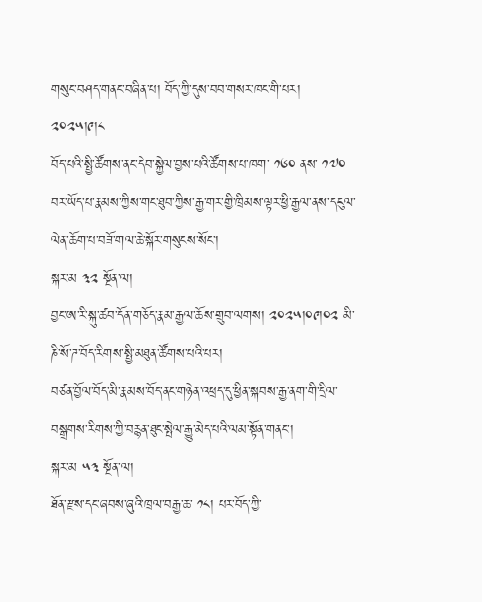གསུང་བཤད་གནང་བཞིན་པ། བོད་ཀྱི་དུས་བབ་གསར་ཁང་གི་པར། ༢༠༢༥།༩།༨
བོད་པའི་སྤྱི་ཚོགས་ནང་དེབ་སྐྱེལ་བྱས་པའི་ཚོགས་པ་ཁག་ ༡༦༠ ནས་ ༡༧༠ བར་ཡོད་པ་རྣམས་ཀྱིས་གང་ཐུབ་ཀྱིས་རྒྱ་གར་གྱི་ཁྲིམས་ལྟར་ཕྱི་རྒྱལ་ནས་དངུལ་ལེན་ཆོག་པ་བཟོ་གལ་ཆེ་སྐོར་གསུངས་སོང་།
སྐར་མ ༣༢ སྔོན་ལ།
བྱང་ཨ་རི་སྐུ་ཚབ་དོན་གཅོད་རྣམ་རྒྱལ་ཆོས་གྲུབ་ལགས། ༢༠༢༥།༠༩།༠༢ མི་ཎི་སོ་ཌ་བོད་རིགས་སྤྱི་མཐུན་ཚོགས་པའི་པར།
བཙན་བྱོལ་བོད་མི་རྣམས་བོད་ནང་གཉེན་འཕྲད་དུ་ཕྱིན་སྐབས་རྒྱ་ནག་གི་དྲིལ་བསྒྲགས་རིགས་ཀྱི་བརྙན་ཐུང་སྤེལ་རྒྱུ་མེད་པའི་ལམ་སྟོན་གནང་།
སྐར་མ ༥༣ སྔོན་ལ།
ཐོན་རྫས་དང་ཞབས་ཞུའི་ཁྲལ་བརྒྱ་ཆ་ ༡༨། པར་བོད་ཀྱི་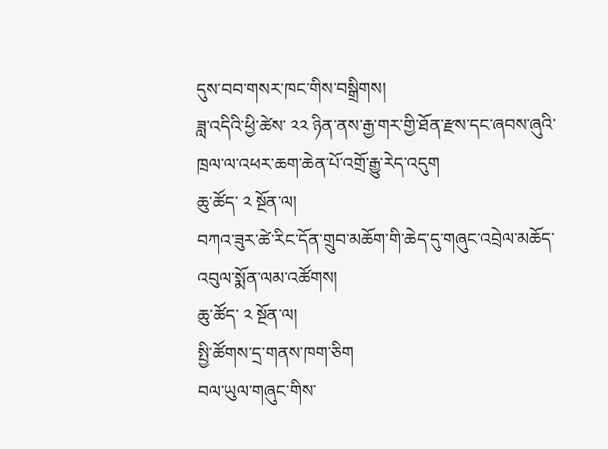དུས་བབ་གསར་ཁང་གིས་བསྒྲིགས།
ཟླ་འདིའི་ཕྱི་ཚེས་ ༢༢ ཉིན་ནས་རྒྱ་གར་གྱི་ཐོན་རྫས་དང་ཞབས་ཞུའི་ཁྲལ་ལ་འཕར་ཆག་ཆེན་པོ་འགྲོ་རྒྱུ་རེད་འདུག
ཆུ་ཚོད་ ༢ སྔོན་ལ།
བཀའ་ཟུར་ཚེ་རིང་དོན་གྲུབ་མཆོག་གི་ཆེད་དུ་གཞུང་འབྲེལ་མཆོད་འབུལ་སྨོན་ལམ་འཚོགས།
ཆུ་ཚོད་ ༢ སྔོན་ལ།
སྤྱི་ཚོགས་དྲ་གནས་ཁག་ཅིག
བལ་ཡུལ་གཞུང་གིས་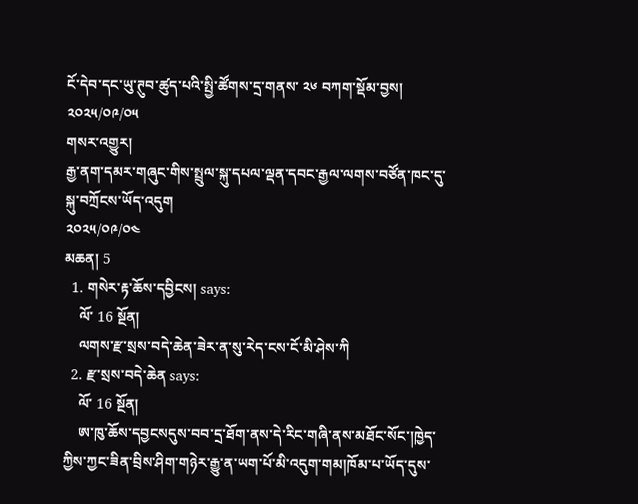ངོ་དེབ་དང་ཡུ་ཊུབ་ཚུད་པའི་སྤྱི་ཚོགས་དྲ་གནས་ ༢༦ བཀག་སྡོམ་བྱས།
༢༠༢༥/༠༩/༠༥
གསར་འགྱུར།
རྒྱ་ནག་དམར་གཞུང་གིས་སྤྲུལ་སྐུ་དཔལ་ལྡན་དབང་རྒྱལ་ལགས་བཙོན་ཁང་དུ་སྐུ་བཀྲོངས་ཡོད་འདུག
༢༠༢༥/༠༩/༠༤
མཆན། 5
  1. གསེར་རྟ་ཆོས་དབྱིངས། says:
    ལོ་ 16 སྔོན།
    ལགས་རྫ་སྲས་བདེ་ཆེན་ཟེར་ན་སུ་རེད་ངས་ངོ་མི་ཤེས་ཀི
  2. རྫ་སྲས་བདེ་ཆེན says:
    ལོ་ 16 སྔོན།
    ཨ་ཁུ་ཆོས་དབྱངསདུས་བབ་དྲ་ཐོག་ནས་དེ་རིང་གཞི་ནས་མཐོང་སོང་།ཁྱེད་ཀྱིས་ཀྱང་ཟིན་བྲིས་ཤིག་གཉེར་རྒྱུ་ན་ཡག་པོ་མི་འདུག་གམ།ཁོམ་པ་ཡོད་དུས་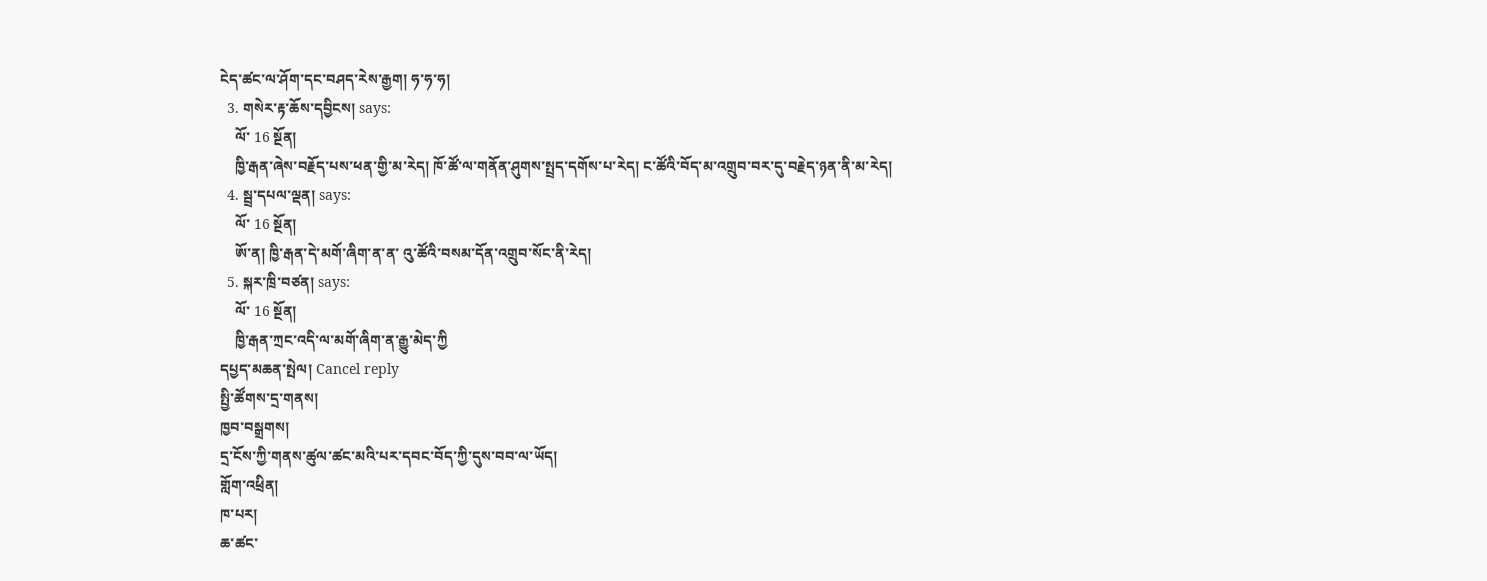ངེད་ཚང་ལ་ཤོག་དང་བཤད་རེས་རྒྱག། ཧ་ཧ་ཧ།
  3. གསེར་རྟ་ཆོས་དབྱིངས། says:
    ལོ་ 16 སྔོན།
    ཁྱི་རྒན་ཞེས་བརྗོད་པས་ཕན་གྱི་མ་རེད། ཁོ་ཚོ་ལ་གནོན་ཤུགས་སྤྲད་དགོས་པ་རེད། ང་ཚོའི་བོད་མ་འགྲུབ་བར་དུ་བརྗེད་ཉན་ནི་མ་རེད།
  4. སྦྲ་དཔལ་ལྡན། says:
    ལོ་ 16 སྔོན།
    ཨོ་ན། ཁྱི་རྒན་དེ་མགོ་ཞིག་ན་ན་ འུ་ཚོའི་བསམ་དོན་འགྲུབ་སོང་ནི་རེད།
  5. སྐར་ཁྲི་བཙན། says:
    ལོ་ 16 སྔོན།
    ཁྱི་རྒན་ཀྲང་འདི་ལ་མགོ་ཞིག་ན་རྒྱུ་མེད་ཀྱི
དཔྱད་མཆན་སྤེལ། Cancel reply
སྤྱི་ཚོགས་དྲ་གནས།
ཁྱབ་བསྒྲགས།
དྲ་ངོས་ཀྱི་གནས་ཚུལ་ཚང་མའི་པར་དབང་བོད་ཀྱི་དུས་བབ་ལ་ཡོད།
གློག་འཕྲིན།
ཁ་པར།
ཆ་ཚང་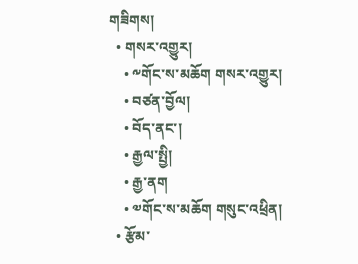གཟིགས།
  • གསར་འགྱུར།
    • ༸གོང་ས་མཆོག གསར་འགྱུར།
    • བཙན་བྱོལ།
    • བོད་ནང་།
    • རྒྱལ་སྤྱི།
    • རྒྱ་ནག
    • ༧གོང་ས་མཆོག གསུང་འཕྲིན།
  • རྩོམ་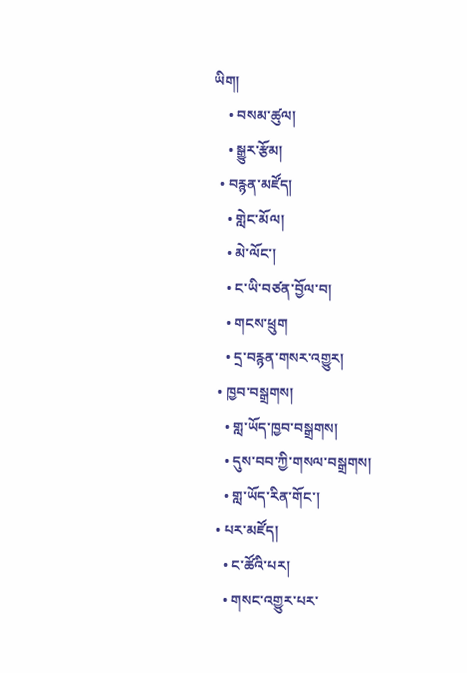ཡིག།
    • བསམ་ཚུལ།
    • སྒྱུར་རྩོམ།
  • བརྙན་མཛོད།
    • གླེང་མོལ།
    • མེ་ལོང་།
    • ང་ཡི་བཙན་བྱོལ་བ།
    • གངས་ཕྲུག
    • དྲ་བརྙན་གསར་འགྱུར།
  • ཁྱབ་བསྒྲགས།
    • གླ་ཡོད་ཁྱབ་བསྒྲགས།
    • དུས་བབ་ཀྱི་གསལ་བསྒྲགས།
    • གླ་ཡོད་རིན་གོང་།
  • པར་མཛོད།
    • ང་ཚོའི་པར།
    • གསང་འགྱུར་པར་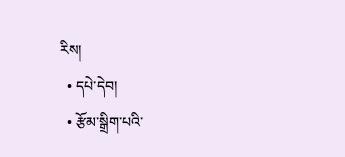རིས།
  • དཔེ་དེབ།
  • རྩོམ་སྒྲིག་པའི་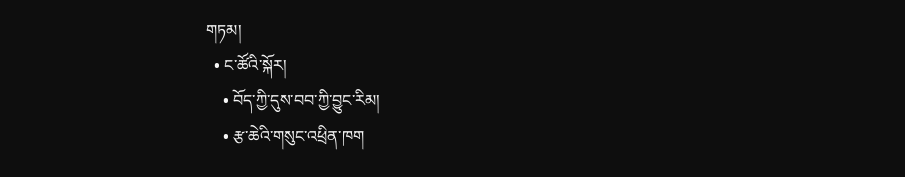གཏམ།
  • ང་ཚོའི་སྐོར།
    • བོད་ཀྱི་དུས་བབ་ཀྱི་བྱུང་རིམ།
    • རྩ་ཆེའི་གསུང་འཕྲིན་ཁག